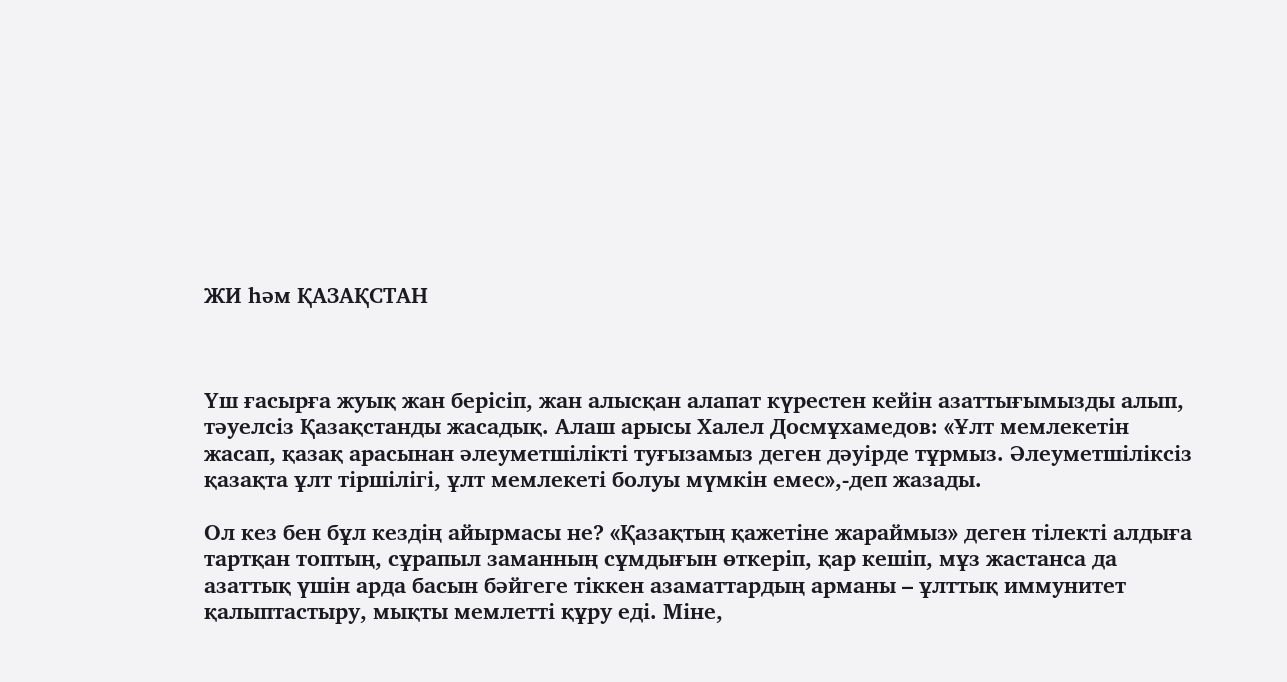ЖИ һәм ҚАЗАҚСТАН



Үш ғасырға жуық жан берісіп, жан алысқан алапат күрестен кейін азаттығымызды алып, тәуелсіз Қазақстанды жасадық. Алаш арысы Халел Досмұхамедов: «Ұлт мемлекетін жасап, қазақ арасынан әлеуметшілікті туғызамыз деген дәуірде тұрмыз. Әлеуметшіліксіз қазақта ұлт тіршілігі, ұлт мемлекеті болуы мүмкін емес»,-деп жазады.

Ол кез бен бұл кездің айырмасы не? «Қазақтың қажетіне жараймыз» деген тілекті алдыға тартқан топтың, сұрапыл заманның сұмдығын өткеріп, қар кешіп, мұз жастанса да азаттық үшін арда басын бәйгеге тіккен азаматтардың арманы – ұлттық иммунитет қалыптастыру, мықты мемлетті құру еді. Міне,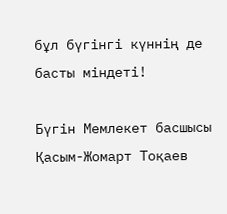бұл бүгінгі күннің де басты міндеті!

Бүгін Мемлекет басшысы Қасым-Жомарт Тоқаев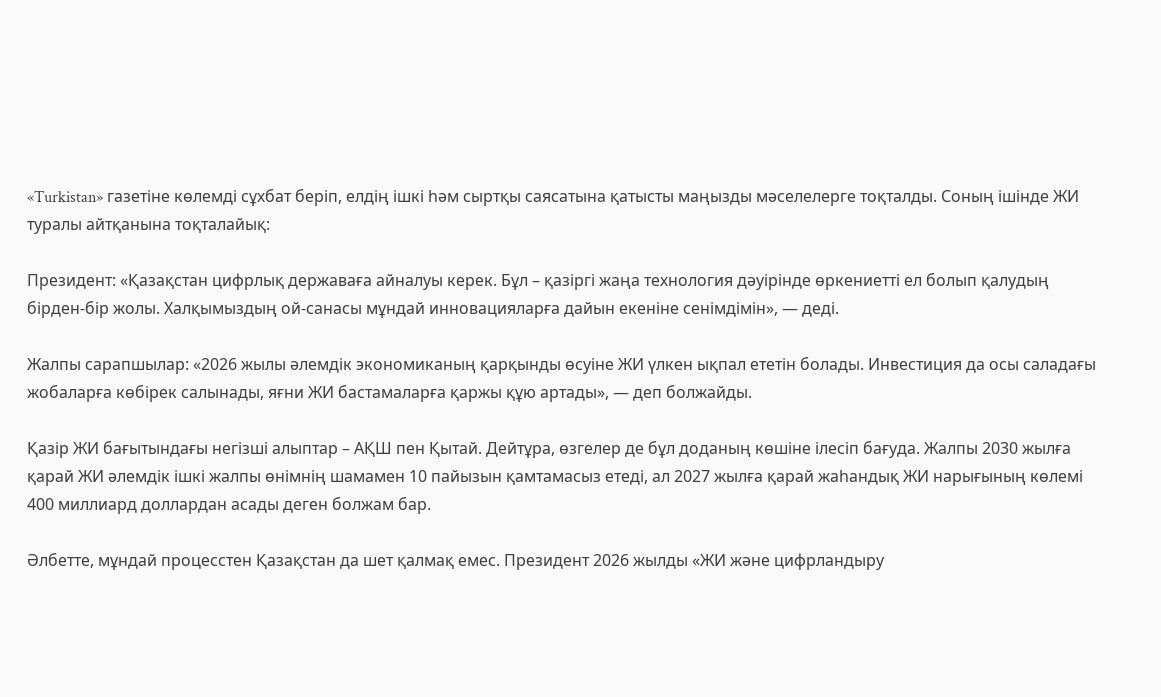«Turkistan» газетіне көлемді сұхбат беріп, елдің ішкі һәм сыртқы саясатына қатысты маңызды мәселелерге тоқталды. Соның ішінде ЖИ туралы айтқанына тоқталайық:

Президент: «Қазақстан цифрлық державаға айналуы керек. Бұл – қазіргі жаңа технология дәуірінде өркениетті ел болып қалудың бірден-бір жолы. Халқымыздың ой-санасы мұндай инновацияларға дайын екеніне сенімдімін», — деді.

Жалпы сарапшылар: «2026 жылы әлемдік экономиканың қарқынды өсуіне ЖИ үлкен ықпал ететін болады. Инвестиция да осы саладағы жобаларға көбірек салынады, яғни ЖИ бастамаларға қаржы құю артады», — деп болжайды.

Қазір ЖИ бағытындағы негізші алыптар – АҚШ пен Қытай. Дейтұра, өзгелер де бұл доданың көшіне ілесіп бағуда. Жалпы 2030 жылға қарай ЖИ әлемдік ішкі жалпы өнімнің шамамен 10 пайызын қамтамасыз етеді, ал 2027 жылға қарай жаһандық ЖИ нарығының көлемі 400 миллиард доллардан асады деген болжам бар.

Әлбетте, мұндай процесстен Қазақстан да шет қалмақ емес. Президент 2026 жылды «ЖИ және цифрландыру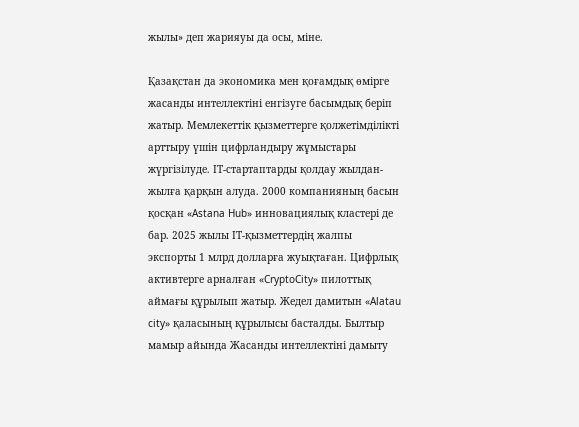жылы» деп жарияуы да осы, міне.

Қазақстан да экономика мен қоғамдық өмірге жасанды интеллектіні енгізуге басымдық беріп жатыр. Мемлекеттік қызметтерге қолжетімділікті арттыру үшін цифрландыру жұмыстары жүргізілуде. ІТ-стартаптарды қолдау жылдан-жылға қарқын алуда. 2000 компанияның басын қосқан «Astana Hub» инновациялық кластері де бар. 2025 жылы ІТ-қызметтердің жалпы экспорты 1 млрд долларға жуықтаған. Цифрлық активтерге арналған «CryptoCity» пилоттық аймағы құрылып жатыр. Жедел дамитын «Alatau city» қаласының құрылысы басталды. Былтыр мамыр айында Жасанды интеллектіні дамыту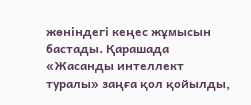жөніндегі кеңес жұмысын бастады. Қарашада «Жасанды интеллект туралы» заңға қол қойылды,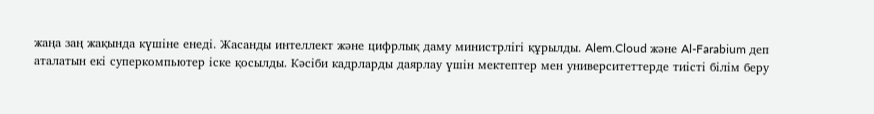жаңа заң жақында күшіне енеді. Жасанды интеллект және цифрлық даму министрлігі құрылды. Alem.Cloud және Al-Farabium деп аталатын екі суперкомпьютер іске қосылды. Кәсіби кадрларды даярлау үшін мектептер мен университеттерде тиісті білім беру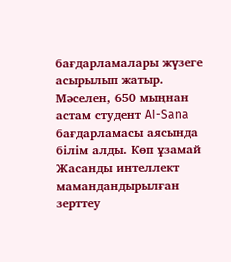бағдарламалары жүзеге асырылып жатыр. Мәселен, 650 мыңнан астам студент AI-Sana бағдарламасы аясында білім алды. Көп ұзамай Жасанды интеллект мамандандырылған зерттеу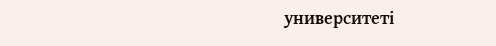университеті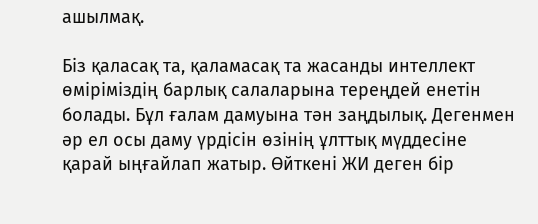ашылмақ.

Біз қаласақ та, қаламасақ та жасанды интеллект өміріміздің барлық салаларына тереңдей енетін болады. Бұл ғалам дамуына тән заңдылық. Дегенмен әр ел осы даму үрдісін өзінің ұлттық мүддесіне қарай ыңғайлап жатыр. Өйткені ЖИ деген бір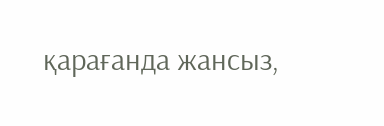қарағанда жансыз,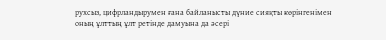рухсыз, цифрландырумен ғана байланысты дүние сияқты көрінгенімен оның ұлттың ұлт ретінде дамуына да әсері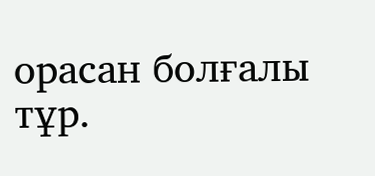орасан болғалы тұр.